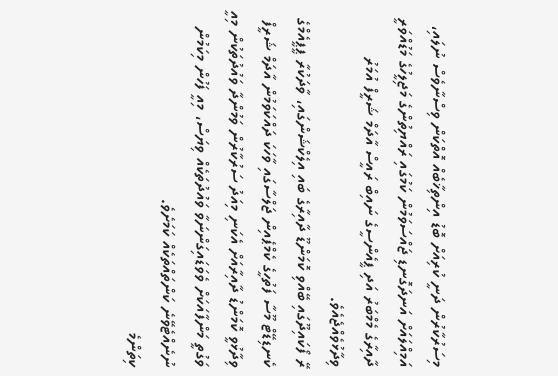މިސަރުކާރުން ދަނީ ކުރިއަށް ބޮޑު އިންތިޚާބެއް އޮތްކަން ވިސްނާވެސް ނުލައި، އަމިއްލައަށް އަނދަގޮނޑި ޖައްސަވަމުން ކަމުގައި ރައްޔިތުންގެ މަޖިލީހުގެ މަޑުއްވަރީ ދާއިރާގެ މެމްބަރު އަދި ޕީއެންސީގެ ނައިބް ރައީސް އާދަމް ޝަރީފް އުމަރު ވިދާޅުވެއްޖެއެވެ.
ރޭ ފޯކައިދޫގައި ބޭއްވި ކޮމަންޑޫ ދާއިރާގެ ބައި އިލެކްޝަންގައި، ވާދަކުރާ ޕީޕީއެމްގެ ކެނޑިޑޭޓް މޫސާ ފަތުހީގެ ކެމްޕެއިން ޖަލްސާގައި ވާހަކަ ދައްކަވަމުން އާދަމް ޝަރީފް ވިދާޅުވީ ކޮމަންޑު ދާއިރާއަށް އެކަނި މިއަދު ސަރުކާރުން ވަމުންދާ ވައުދުތަކުން މިއީ ވަގުތީ މަންފާއަކަށް ވެވަޑައިގަންނަވާ ވައުދުތަކެއް ވިޔަސް، މިއީ ފަހުން މިކަމުން ނުނެއްޓެވޭނެ ކަންތައްތަކެއް ކަމަށެވެ.
ކިތަންމެ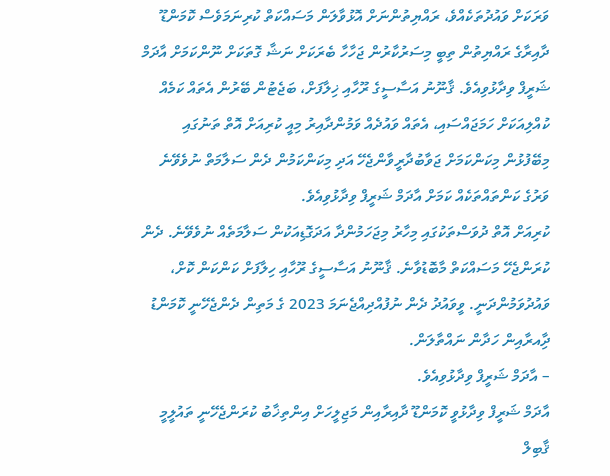ވަރަކަށް ވައުދުތަކެއްވެ، ރައްޔިތުންނަށް އޮޅުވާލަން މަސައްކަތް ކުރިނަމަވެސް ކޮމަންޑޫ ދާއިރާގެ ރައްޔިތުން ތިބީ މިސަރުކާރުން ޖަހާހާ ބެރަކަށް ނަޝާ ގޮތަކަށް ނޫންކަމަށް އާދަމް ޝަރީފް ވިދާޅުވިއެވެ. ޤާނޫނު އަސާސީގެ ރޫހާއި ޚިލާފަށް، ބަޖެޓުން ބޭރުން އެތައް ކަމެއް ކުއްލިއަކަށް ހަމަޖައްސައި، އެތައް ވައުދެއް ވަމުންދާއިރު މިއީ ކުރިއަށް އޮތް ތަނުގައި މިބޭފުޅުން މިކަންކަމަށް ޖަވާބުދާރީވާންޖެހޭ އަދި މިކަންކަމުން ދެން ސަލާމަތް ނުވެވޭނެ ވަރުގެ ކަންތައްތަކެއް ކަމަށް އާދަމް ޝަރީފް ވިދާޅުވިއެވެ.
ކުރިއަށް އޮތް ދުވަސްތަކުގައި މިހާރު މިޖަހަމުންދާ އަދަގޮޑިއަކުން ސަލާމަތެއް ނުވެވޭނެ. ދެން ކުރަންޖެހޭ މަސައްކަތް މާބޮޑުވާނެ. ޤާނޫނު އަސާސީގެ ރޫހާއި ހިލާފަށް ކަންކަން ކޮށް، ވައުދުވަމުންދަނީ. ވީވައުދު ދެން ނުފުއްދިއްޖެނަމަ 2023 ގެ މަތިން ދެންޖެހޭނީ ކޮމަންޑު ދާިއރާއިން ހަދާން ނައްތާލަން.
– އާދަމް ޝަރީފް ވިދާޅުވިއެވެ.
އާދަމް ޝަރީފް ވިދާޅުވީ ކޮމަންޑޫ ދާއިރާއިން މަޖިލީހަށް އިންތިޚާބު ކުރަންޖެހޭނީ ތައުލީމީ ޤާބިލް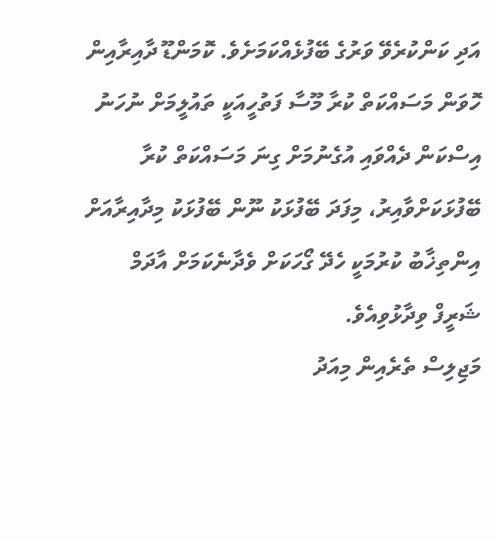އަދި ކަންކުރެވޭ ވަރުގެ ބޭފުޅެއްކަމަށެވެ. ކޮމަންޑޫ ދާއިރާއިން ހޮވަން މަސައްކަތް ކުރާ މޫސާ ފަތުހީއަކީ ތައުލީމަށް ނުހަނު އިސްކަން ދެއްވައި އުގެނުމަށް ގިނަ މަސައްކަތް ކުރާ ބޭފުޅަކަށްވާއިރު، މިފަދަ ބޭފުޅަކު ނޫން ބޭފުޅަކު މިދާއިރާއަށް އިންތިޚާބު ކުރުމަކީ ހެދޭ ގޯހަކަށް ވެދާނެކަމަށް އާދަމް ޝަރީފް ވިދާޅުވިއެވެ.
މަޖިލިސް ތެރެއިން މިއަދު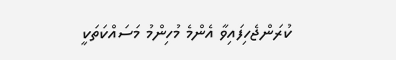ކުރަންޖެހިފައިވާ އެންމެ މުހިންމު މަސައްކަތަކީ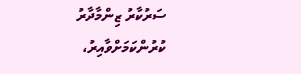ސަރުކާރު ޒިންމާދާރު ކުރުންކަމަށްވާއިރު،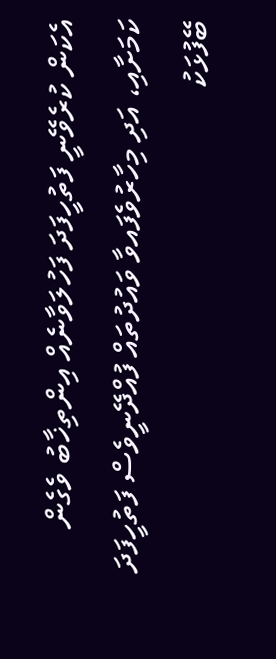އެކަން ކުރެވޭނީ ފަތުހީފަދަ ފަހުލަވާނެއް އިންތިޚާބު ވެގެން ކަމަށާއި، އަދި މިހާރުވެފައވާ ވައުދުތައް ފުއްދޭނީވެސް ފަތުހީފަދަ ބޭފުޅަކު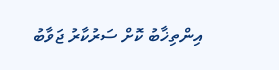އިންތިޚާބު ކޮށް ސަރުކާރު ޖަވާބު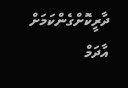ދާރީކޮށްގެންކަމަށް އާދަމް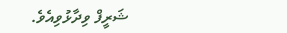ޝަރީފް ވިދާޅުވިއެވެ.